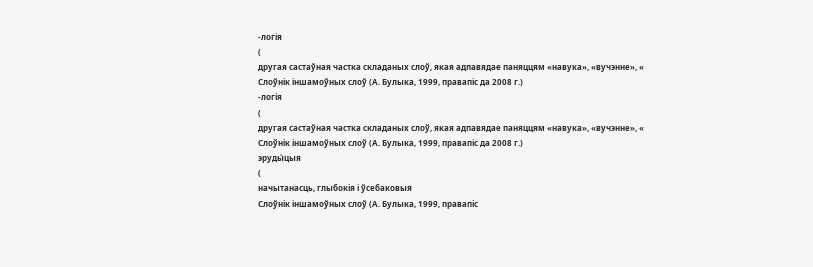-логія
(
другая састаўная частка складаных слоў, якая адпавядае паняццям «навука», «вучэнне», «
Слоўнік іншамоўных слоў (А. Булыка, 1999, правапіс да 2008 г.)
-логія
(
другая састаўная частка складаных слоў, якая адпавядае паняццям «навука», «вучэнне», «
Слоўнік іншамоўных слоў (А. Булыка, 1999, правапіс да 2008 г.)
эруды́цыя
(
начытанасць, глыбокія і ўсебаковыя
Слоўнік іншамоўных слоў (А. Булыка, 1999, правапіс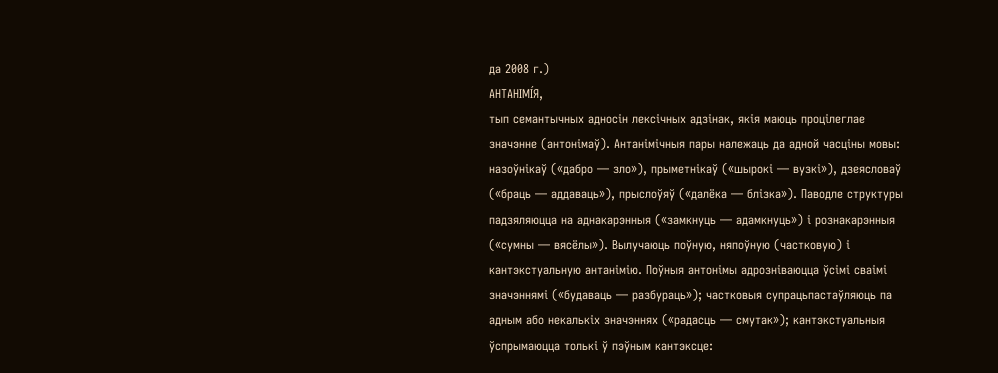да 2008 г.)
АНТАНІМІ́Я,
тып семантычных адносін лексічных адзінак, якія маюць процілеглае значэнне (антонімаў). Антанімічныя пары належаць да адной часціны мовы: назоўнікаў («дабро — зло»), прыметнікаў («шырокі — вузкі»), дзеясловаў («браць — аддаваць»), прыслоўяў («далёка — блізка»). Паводле структуры падзяляюцца на аднакарэнныя («замкнуць — адамкнуць») і рознакарэнныя («сумны — вясёлы»). Вылучаюць поўную, няпоўную (частковую) і кантэкстуальную антанімію. Поўныя антонімы адрозніваюцца ўсімі сваімі значэннямі («будаваць — разбураць»); частковыя супрацьпастаўляюць па адным або некалькіх значэннях («радасць — смутак»); кантэкстуальныя ўспрымаюцца толькі ў пэўным кантэксце: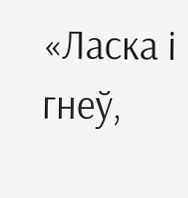«Ласка і гнеў,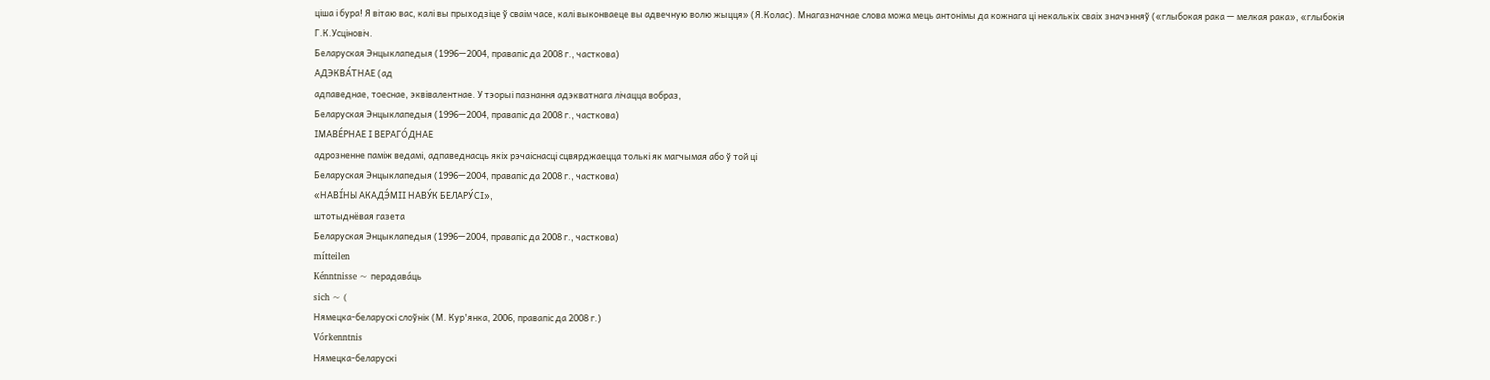ціша і бура! Я вітаю вас, калі вы прыходзіце ў сваім часе, калі выконваеце вы адвечную волю жыцця» (Я.Колас). Мнагазначнае слова можа мець антонімы да кожнага ці некалькіх сваіх значэнняў («глыбокая рака — мелкая рака», «глыбокія
Г.К.Усціновіч.
Беларуская Энцыклапедыя (1996—2004, правапіс да 2008 г., часткова)
АДЭКВА́ТНАЕ (ад
адпаведнае, тоеснае, эквівалентнае. У тэорыі пазнання адэкватнага лічацца вобраз,
Беларуская Энцыклапедыя (1996—2004, правапіс да 2008 г., часткова)
ІМАВЕ́РНАЕ І ВЕРАГО́ДНАЕ
адрозненне паміж ведамі, адпаведнасць якіх рэчаіснасці сцвярджаецца толькі як магчымая або ў той ці
Беларуская Энцыклапедыя (1996—2004, правапіс да 2008 г., часткова)
«НАВІ́НЫ АКАДЭ́МІІ НАВУ́К БЕЛАРУ́СІ»,
штотыднёвая газета
Беларуская Энцыклапедыя (1996—2004, правапіс да 2008 г., часткова)
mítteilen
Kénntnisse ~ перадава́ць
sich ~ (
Нямецка-беларускі слоўнік (М. Кур'янка, 2006, правапіс да 2008 г.)
Vórkenntnis
Нямецка-беларускі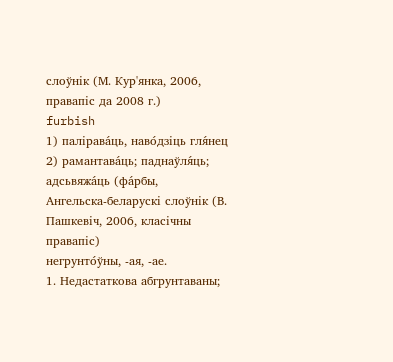слоўнік (М. Кур'янка, 2006, правапіс да 2008 г.)
furbish
1) палірава́ць, наво́дзіць гля́нец
2) рамантава́ць; паднаўля́ць; адсьвяжа́ць (фа́рбы,
Ангельска-беларускі слоўнік (В. Пашкевіч, 2006, класічны правапіс)
негрунто́ўны, ‑ая, ‑ае.
1. Недастаткова абгрунтаваны;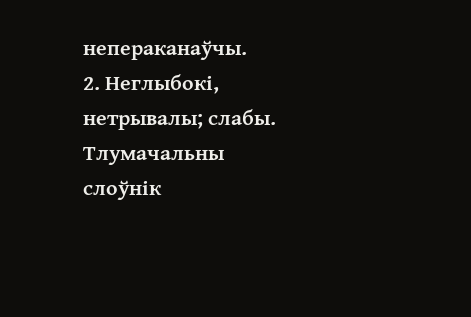непераканаўчы.
2. Неглыбокі, нетрывалы; слабы.
Тлумачальны слоўнік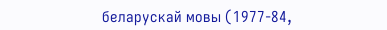беларускай мовы (1977-84,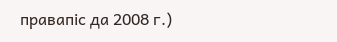правапіс да 2008 г.)